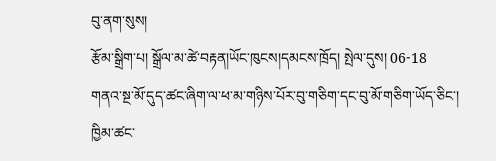བུ་ནག་སུས།
རྩོམ་སྒྲིག་པ། སྒྲོལ་མ་ཚེ་བརྟན།ཡོང་ཁུངས།དམངས་ཁྲོད། སྤེལ་དུས། 06-18
གནའ་སྔ་མོ་དུད་ཚང་ཞིག་ལ་ཕ་མ་གཉིས་པོར་བུ་གཅིག་དང་བུ་མོ་གཅིག་ཡོད་ཅིང་།
ཁྱིམ་ཚང་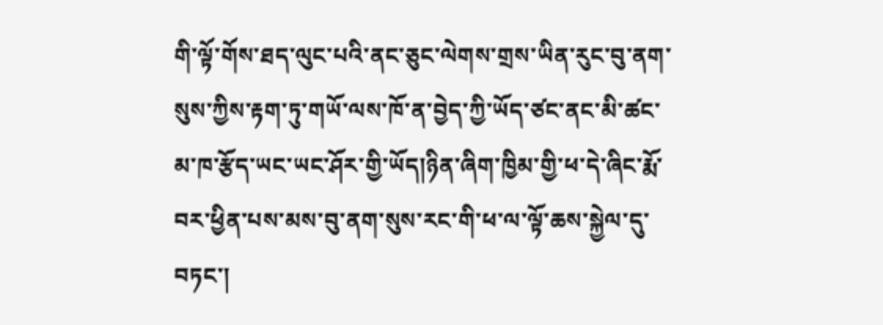གི་ལྟོ་གོས་ཐད་ལུང་པའི་ནང་ཅུང་ལེགས་གྲས་ཡིན་རུང་བུ་ནག་སུས་ཀྱིས་རྟག་ཏུ་གཡོ་ལས་ཁོ་ན་བྱེད་ཀྱི་ཡོད་ཙང་ནང་མི་ཚང་མ་ཁ་རྩོད་ཡང་ཡང་ཤོར་གྱི་ཡོད།ཉིན་ཞིག་ཁྱིམ་གྱི་ཕ་དེ་ཞིང་རྨོ་བར་ཕྱིན་པས་མས་བུ་ནག་སུས་རང་གི་ཕ་ལ་ལྟོ་ཆས་སྐྱེལ་དུ་བཏང་།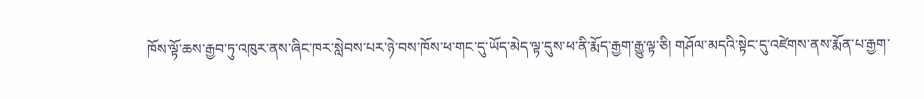ཁོས་ལྟོ་ཆས་རྒྱབ་ཏུ་འཁུར་ནས་ཞིང་ཁར་སླེབས་པར་ཉེ་བས་ཁོས་ཕ་གང་དུ་ཡོད་མེད་ལྟ་དུས་ཕ་ནི་རྨོད་རྒྱག་རྒྱུ་ལྟ་ཅི། གཤོལ་མདའི་སྟེང་དུ་འཛེགས་ནས་རྨོན་པ་རྒྱག་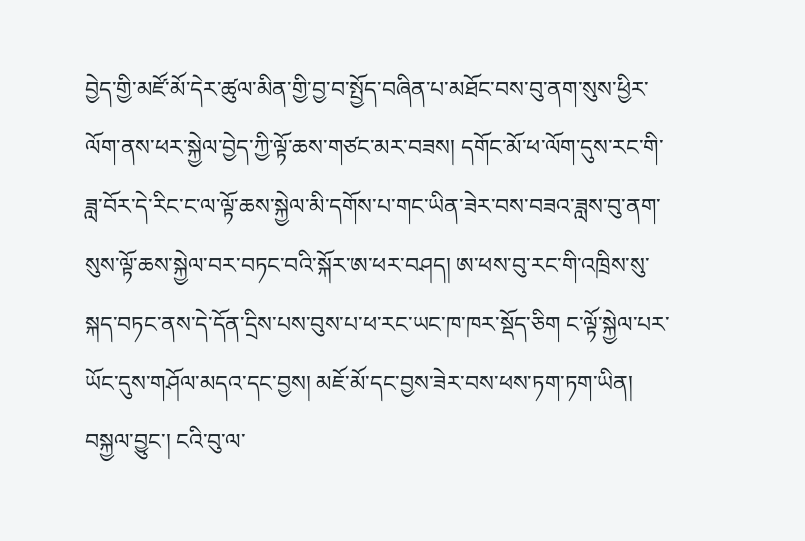བྱེད་གྱི་མཛོ་མོ་དེར་ཚུལ་མིན་གྱི་བྱ་བ་སྤྱོད་བཞིན་པ་མཐོང་བས་བུ་ནག་སུས་ཕྱིར་ལོག་ནས་ཕར་སྐྱེལ་བྱེད་ཀྱི་ལྟོ་ཆས་གཙང་མར་བཟས། དགོང་མོ་ཕ་ལོག་དུས་རང་གི་ཟླ་བོར་དེ་རིང་ང་ལ་ལྟོ་ཆས་སྐྱེལ་མི་དགོས་པ་གང་ཡིན་ཟེར་བས་བཟའ་ཟླས་བུ་ནག་སུས་ལྟོ་ཆས་སྐྱེལ་བར་བཏང་བའི་སྐོར་ཨ་ཕར་བཤད། ཨ་ཕས་བུ་རང་གི་འཁྲིས་སུ་སྐད་བཏང་ནས་དེ་དོན་དྲིས་པས་བུས་པ་ཕ་རང་ཡང་ཁ་ཁར་སྡོད་ཅིག ང་ལྟོ་སྐྱེལ་པར་ཡོང་དུས་གཤོལ་མདའ་དང་བྱས། མཇོ་མོ་དང་བྱས་ཟེར་བས་ཕས་ཏག་ཏག་ཡིན། བསྐྱལ་བྱུང་། ངའི་བུ་ལ་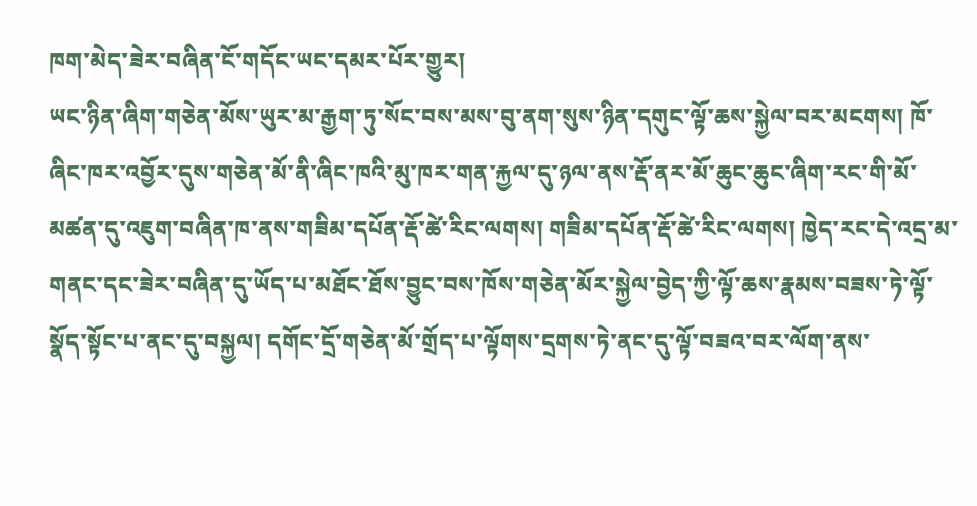ཁག་མེད་ཟེར་བཞིན་ངོ་གདོང་ཡང་དམར་པོར་གྱུར།
ཡང་ཉིན་ཞིག་གཅེན་མོས་ཡུར་མ་རྒྱག་ཏུ་སོང་བས་མས་བུ་ནག་སུས་ཉིན་དགུང་ལྟོ་ཆས་སྐྱེལ་བར་མངགས། ཁོ་ཞིང་ཁར་འབྱོར་དུས་གཅེན་མོ་ནི་ཞིང་ཁའི་མུ་ཁར་གན་རྐྱལ་དུ་ཉལ་ནས་རྡོ་ནར་མོ་ཆུང་ཆུང་ཞིག་རང་གི་མོ་མཚན་དུ་འཇུག་བཞིན་ཁ་ནས་གཟིམ་དཔོན་རྡོ་ཚེ་རིང་ལགས། གཟིམ་དཔོན་རྡོ་ཚེ་རིང་ལགས། ཁྱེད་རང་དེ་འདྲ་མ་གནང་དང་ཟེར་བཞིན་དུ་ཡོད་པ་མཐོང་ཐོས་བྱུང་བས་ཁོས་གཅེན་མོར་སྐྱེལ་བྱེད་ཀྱི་ལྟོ་ཆས་རྣམས་བཟས་ཏེ་ལྟོ་སྣོད་སྟོང་པ་ནང་དུ་བསྐྱལ། དགོང་དྲོ་གཅེན་མོ་གྲོད་པ་ལྟོགས་དྲགས་ཏེ་ནང་དུ་ལྟོ་བཟའ་བར་ལོག་ནས་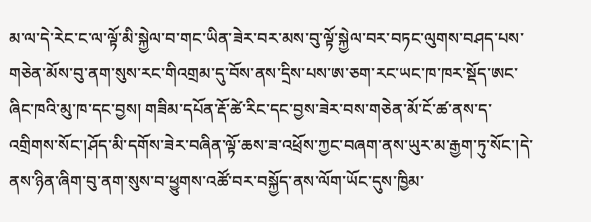མ་ལ་དེ་རེང་ང་ལ་ལྟོ་མི་སྐྱེལ་བ་གང་ཡིན་ཟེར་བར་མས་བུ་ལྟོ་སྐྱེལ་བར་བཏང་ལུགས་བཤད་པས་གཅེན་མོས་བུ་ནག་སུས་རང་གིའགྲམ་དུ་བོས་ནས་དྲིས་པས་ཨ་ཅག་རང་ཡང་ཁ་ཁར་སྡོད་ཨང་ཞིང་ཁའི་མུ་ཁ་དང་བྱས། གཟིམ་དཔོན་རྡོ་ཚེ་རིང་དང་བྱས་ཟེར་བས་གཅེན་མོ་ངོ་ཚ་ནས་ད་འགྲིགས་སོང་།ཤོད་མི་དགོས་ཟེར་བཞིན་ལྟོ་ཆས་ཟ་འཕྲོས་ཀྱང་བཞག་ནས་ཡུར་མ་རྒྱག་ཏུ་སོང་།དེ་ནས་ཉིན་ཞིག་བུ་ནག་སུས་བ་ཕྱུགས་འཚོ་བར་བསྐྱོད་ནས་ལོག་ཡོང་དུས་ཁྱིམ་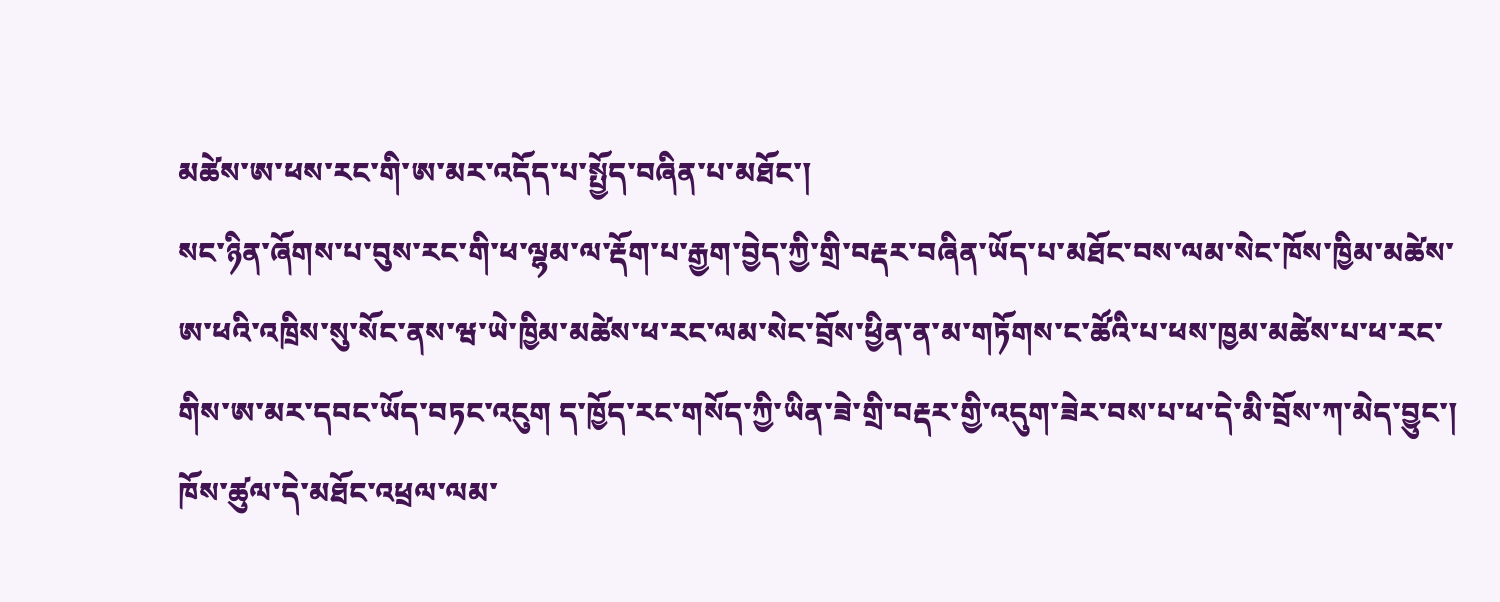མཚེས་ཨ་ཕས་རང་གི་ཨ་མར་འདོད་པ་སྤྱོད་བཞིན་པ་མཐོང་།
སང་ཉིན་ཞོགས་པ་བུས་རང་གི་ཕ་ལྷམ་ལ་རྡོག་པ་རྒྱག་བྱེད་ཀྱི་གྲི་བརྡར་བཞིན་ཡོད་པ་མཐོང་བས་ལམ་སེང་ཁོས་ཁྱིམ་མཚེས་ཨ་ཕའི་འཁྲིས་སུ་སོང་ནས་ཝ་ཡེ་ཁྱིམ་མཚེས་ཕ་རང་ལམ་སེང་བྲོས་ཕྱིན་ན་མ་གཏོགས་ང་ཚོའི་པ་ཕས་ཁྱམ་མཚེས་པ་ཕ་རང་གིས་ཨ་མར་དབང་ཡོད་བཏང་འངུག ད་ཁྱོད་རང་གསོད་ཀྱི་ཡིན་ཟེ་གྲི་བརྡར་གྱི་འདུག་ཟེར་བས་པ་ཕ་དེ་མི་བྲོས་ཀ་མེད་བྱུང་།
ཁོས་ཚུལ་དེ་མཐོང་འཕྲལ་ལམ་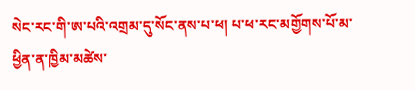སེང་རང་གི་ཨ་པའི་འགྲམ་དུ་སོང་ནས་པ་ཕ། པ་ཕ་རང་མགྱོགས་པོ་མ་ཕྱིན་ན་ཁྱིམ་མཚེས་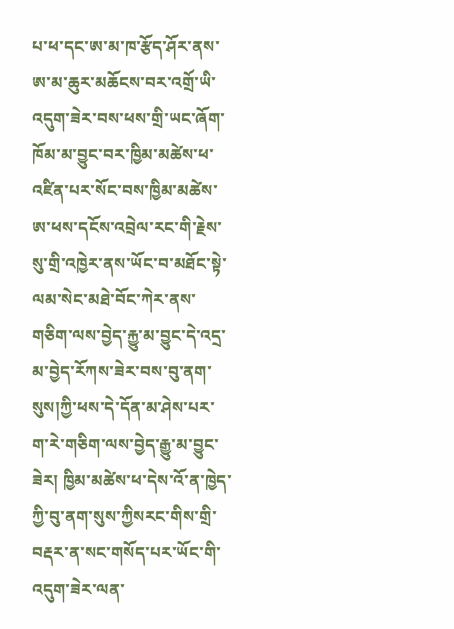པ་ཕ་དང་ཨ་མ་ཁ་རྩོད་ཤོར་ནས་ཨ་མ་ཆུར་མཆོངས་བར་འགྲོ་ཡི་འདུག་ཟེར་བས་ཕས་གྲི་ཡང་ཞོག་ཁོམ་མ་བྱུང་བར་ཁྱིམ་མཚེས་ཕ་འཛིན་པར་སོང་བས་ཁྱིམ་མཚེས་ཨ་ཕས་དངོས་འབྲེལ་རང་གི་རྗེས་སུ་གྲི་འཁྱེར་ནས་ཡོང་བ་མཐོང་སྟེ་ལམ་སེང་མཐེ་བོང་ཀེར་ནས་གཅིག་ལས་བྱེད་རྐྱུ་མ་བྱུང་དེ་འདྲ་མ་བྱེད་རོཀས་ཟེར་བས་བུ་ནག་སུས།ཀྱི་ཕས་དེ་དོན་མ་ཤེས་པར་ག་རེ་གཅིག་ལས་བྱེད་རྒྱུ་མ་བྱུང་ཟེར། ཁྱིམ་མཚེས་ཕ་དེས་འོ་ན་ཁྱེད་ཀྱི་བུ་ནག་སུས་ཀྱིསརང་གིས་གྲི་བརྡར་ན་སང་གསོད་པར་ཡོང་གི་འདུག་ཟེར་ལན་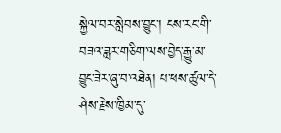སྐྱེལ་བར་སླེབས་བྱུང་། ངས་རང་གི་བཟའ་ཟླར་གཅིག་ལས་བྱེད་རྒྱུ་མ་བྱུང་ཟེར་ཞུ་བ་འཐེན། པ་ཕས་ཚུལ་དེ་ཤེས་རྗེས་ཁྱིམ་དུ་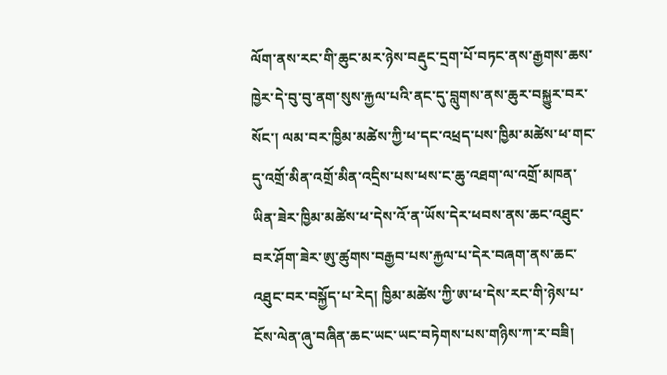ལོག་ནས་རང་གི་ཆུང་མར་ཉེས་བརྡུང་དྲག་པོ་བཏང་ནས་རྒྱགས་ཆས་ཁྱེར་དེ་བུ་བུ་ནག་སུས་རྐྱལ་པའི་ནང་དུ་བླུགས་ནས་ཆུར་བསྐྱུར་བར་སོང་། ལམ་བར་ཁྱིམ་མཚེས་ཀྱི་ཕ་དང་འཕྲད་པས་ཁྱིམ་མཚེས་ཕ་གང་དུ་འགྲོ་མིན་འགྲོ་མིན་འདྲིས་པས་ཕས་ང་ཆུ་འཐག་ལ་འགྲོ་མཁན་ཡིན་ཟེར་ཁྱིམ་མཚེས་ཕ་དེས་འོ་ན་ཡོས་དེར་ཕབས་ནས་ཆང་འཐུང་བར་ཤོག་ཟེར་ཨུ་ཚུགས་བརྒྱབ་པས་རྐྱལ་པ་དེར་བཞག་ནས་ཆང་འཐུང་བར་བསྐྱོད་པ་རེད། ཁྱིམ་མཚེས་ཀྱི་ཨ་ཕ་དེས་རང་གི་ཉེས་པ་ངོས་ལེན་ཞུ་བཞིན་ཆང་ཡང་ཡང་བཏེགས་པས་གཉིས་ཀ་ར་བཟི།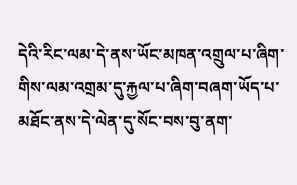དེའི་རིང་ལམ་དེ་ནས་ཡོང་མཁན་འགྲུལ་པ་ཞིག་གིས་ལམ་འགྲམ་དུ་རྐྱལ་པ་ཞིག་བཞག་ཡོད་པ་མཐོང་ནས་དེ་ལེན་དུ་སོང་བས་བུ་ནག་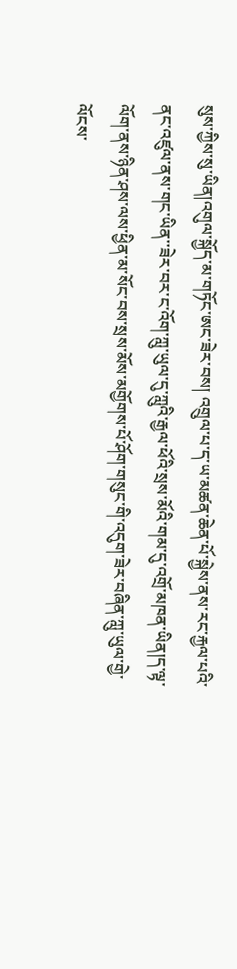སུས་ཀྱིས་སུ་ཡིན།འགུལ་སྐྱོད་མ་གཏོང་ཨང་ཟེར་བས། འགྲུལ་པ་ད་ཡ་མཚན་ཆེན་པོ་སྐྱེས་ནས་རང་རྐྱལ་པའི་ནང་འཛུལ་ནས་གང་ཡིན་་ཟེར་བར་ང་འོག་ཀླུ་ཡུལ་དུ་ཀླུའི་རྒྱལ་ཕོའི་སྲས་མོའི་གམ་དུ་འགྲོ་མཁན་ཡིན།ད་ལྟ་ལོག་ནས་ཉིན་ཤས་ལས་ཕྱིན་མ་སོང་བས་སྲས་མོས་མགྱོགས་པོ་ཤོག་གསུང་གི་འདུག་ཟེར་བཞིན་ཀླུ་ཡུལ་གྱེ་ལོངས་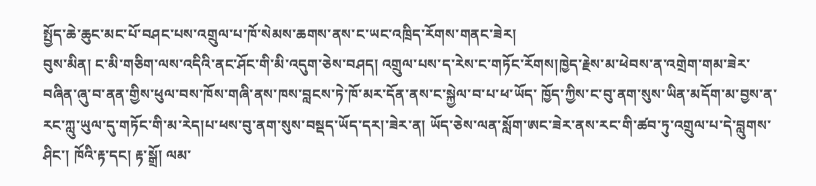སྤྱོད་ཆེ་ཆུང་མང་པོ་བཤང་པས་འགྲུལ་པ་ཁོ་སེམས་ཆགས་ནས་ང་ཡང་འཁྲིད་རོགས་གནང་ཟེར།
བུས་མིན། ང་མི་གཅིག་ལས་འདིའི་ནང་ཤོང་གི་མི་འདུག་ཅེས་བཤད། འགྲུལ་པས་ད་རེས་ང་གཏོང་རོགས།ཁྱེད་རྗེས་མ་ཕེབས་ན་འགྲེག་གམ་ཟེར་བཞིན་ཞུ་བ་ནན་གྱིས་ཕུལ་བས་ཁོས་གཞི་ནས་ཁས་བླངས་ཏེ་ཁོ་མར་དོན་ནས་ང་སྐྱེལ་བ་པ་ཕ་ཡོད་ ཁྱོད་ཀྱིས་ང་བུ་ནག་སུས་ཡིན་མདོག་མ་བྱས་ན་རང་ཀླུ་ཡུལ་དུ་གཏོང་གི་མ་རེད།པ་ཕས་བུ་ནག་སུས་བསྡད་ཡོད་དར།་ཟེར་ན། ཡོད་ཅེས་ལན་སློག་ཨང་ཟེར་ནས་རང་གི་ཚབ་ཏུ་འགྲུལ་པ་དེ་བླུགས་ཤིང་། ཁོའི་རྟ་དང། རྟ་སྒྲོ། ལམ་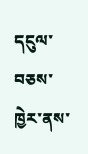དངུལ་བཅས་ཁྱེར་ནས་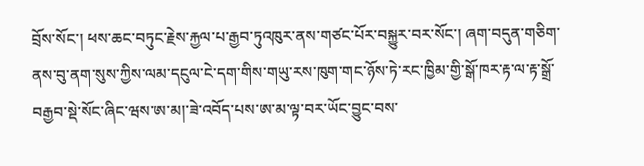བྲོས་སོང་། ཕས་ཆང་བཏུང་རྗེས་རྐྱལ་པ་རྒྱབ་ཏུའཁུར་ནས་གཙང་པོར་བསྐྱུར་བར་སོང་། ཞག་བདུན་གཅིག་ནས་བུ་ནག་སུས་ཀྱིས་ལམ་དངུལ་ངེ་དག་གིས་གཡུ་རས་ཁུག་གང་ཉོས་ཏེ་རང་ཁྱིམ་གྱི་སྒོ་ཁར་རྟ་ལ་རྟ་སྒྲོ་བརྒྱབ་སྡེ་སོང་ཞིང་ཝས་ཨ་མ།་ཟེ་འབོད་པས་ཨ་མ་ལྟ་བར་ཡོང་བྱུང་བས་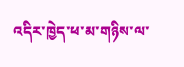འདིར་ཁྱེད་ཕ་མ་གཉིས་ལ་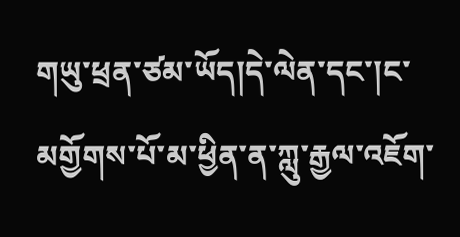གཡུ་ཕྲན་ཙམ་ཡོད།དེ་ལེན་དང་།ང་མགྱོགས་པོ་མ་ཕྱིན་ན་ཀླུ་རྒྱལ་འཇོག་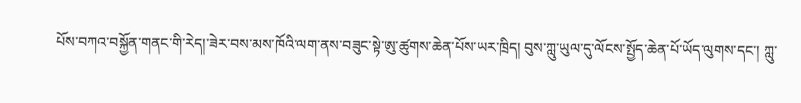པོས་བཀའ་བསྐྱོན་གནང་གི་རེད།་ཟེར་བས་མས་ཁོའི་ལག་ནས་བཟུང་སྟེ་ཨུ་ཚུགས་ཆེན་པོས་ཡར་ཁྲིད། བུས་ཀླུ་ཡུལ་དུ་ལོངས་སྤྱོད་ཆེན་པོ་ཡོད་ལུགས་དང་། ཀླུ་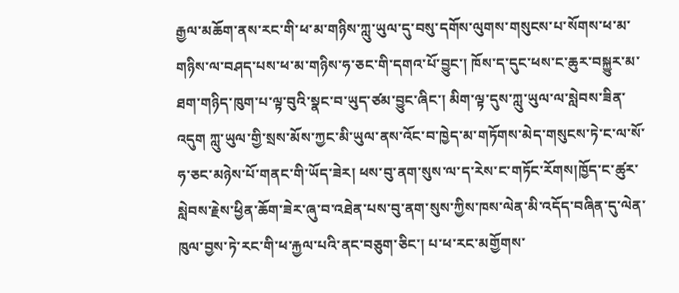རྒྱལ་མཆོག་ནས་རང་གི་ཕ་མ་གཉིས་ཀླུ་ཡུལ་དུ་བསུ་དགོས་ལུགས་གསུངས་པ་སོགས་ཕ་མ་གཉིས་ལ་བཤད་པས་ཕ་མ་གཉིས་ཧ་ཅང་གི་དགའ་པོ་བྱུང་། ཁོས་ད་དུང་ཕས་ང་ཆུར་བསྐྱུར་མ་ཐག་གཉིད་ཁུག་པ་ལྟ་བུའི་སྣང་བ་ཡུད་ཙམ་བྱུང་ཞིང་། མིག་ལྟ་དུས་ཀླུ་ཡུལ་ལ་སླེབས་ཟིན་འདུག ཀླུ་ཡུལ་གྱི་སྲས་མོས་ཀྱང་མི་ཡུལ་ནས་འོང་བ་ཁྱེད་མ་གཏོགས་མེད་གསུངས་ཏེ་ང་ལ་སོ་ཧ་ཅང་མཉེས་པོ་གནང་གི་ཡོད་ཟེར། ཕས་བུ་ནག་སུས་ལ་ད་རེས་ང་གཏོང་རོགས།ཁྱོད་ང་ཚུར་སླེབས་རྗེས་ཕྱིན་ཆོག་ཟེར་ཞུ་བ་འཐེན་པས་བུ་ནག་སུས་ཀྱིས་ཁས་ལེན་མི་འདོད་བཞིན་དུ་ལེན་ཁུལ་བྱས་ཏེ་རང་གི་ཕ་རྐྱལ་པའི་ནང་བཅུག་ཅིང་། པ་ཕ་རང་མགྱོགས་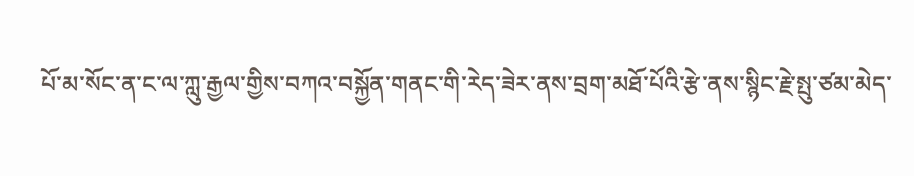པོ་མ་སོང་ན་ང་ལ་ཀླུ་རྒྱལ་གྱིས་བཀའ་བསྐྱོན་གནང་གི་རེད་ཟེར་ནས་བྲག་མཐོ་པོའི་རྩེ་ནས་སྙིང་རྗེ་སྤུ་ཙམ་མེད་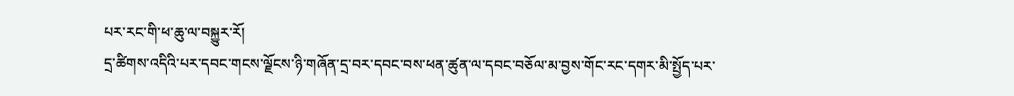པར་རང་གི་ཕ་ཆུ་ལ་བསྐྱུར་རོ།
དྲ་ཚིགས་འདིའི་པར་དབང་གངས་ལྗོངས་ཉི་གཞོན་དྲ་བར་དབང་བས་ཕན་ཚུན་ལ་དབང་བཅོལ་མ་བྱས་གོང་རང་དགར་མི་སྤྱོད་པར་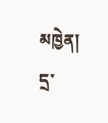མཁྱེན།
དྲ་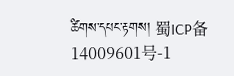ཚིགས་དཔང་རྟགས། 蜀ICP备14009601号-1